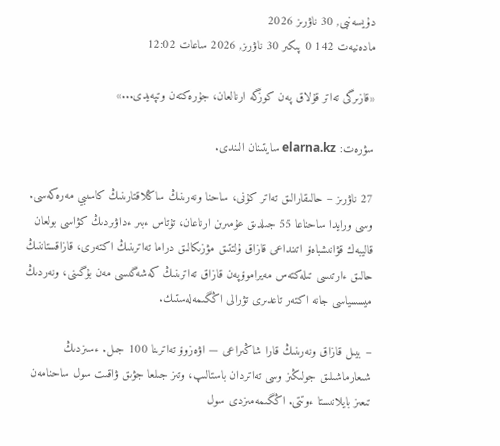دۇيسەنبى, 30 ناۋرىز 2026
مادەنيەت 142 0 پىكىر 30 ناۋرىز, 2026 ساعات 12:02

«قازىرگى تەاتر قۇلاق پەن كوزگە ارنالعان، جۇرەكتەن وتپەيدى...»

سۋرەت: elarna.kz سايتىنان الىندى.

27 ناۋرىز – حالىقارالىق تەاتر كۇنى، ساحنا ونەرىنىڭ ساڭلاقتارىنىڭ كاسىبي مەرەكەسى. وسى ورايدا ساحناعا 55 جىلدىق عۇمىرىن ارناعان، تۇتاس ءبىر ءداۋىردىڭ كۋاسى بولعان قاليبەك قۋانىشباەۆ اتىنداعى قازاق ۇلتتىق مۋزىكالىق دراما تەاترىنىڭ اكتەرى، قازاقستاننىڭ حالىق ءارتىسى تىلەكتەس مەيراموۆپەن قازاق تەاترىنىڭ كەشەگىسى مەن بۇگىنى، ونەردىڭ ميسسياسى جانە اكتەر تاعدىرى تۋرالى اڭگىمەلەستىك.

– بيىل قازاق ونەرىنىڭ قارا شاڭىراعى — اۋەزوۆ تەاترىنا 100 جىل. ءسىزدىڭ شىعارماشىلىق جولىڭىز وسى تەاتردان باستالىپ، وتىز جىلعا جۋىق ۋاقىت سول ساحنامەن تىعىز بايلانىستا ءوتتى. اڭگىمەمىزدى سول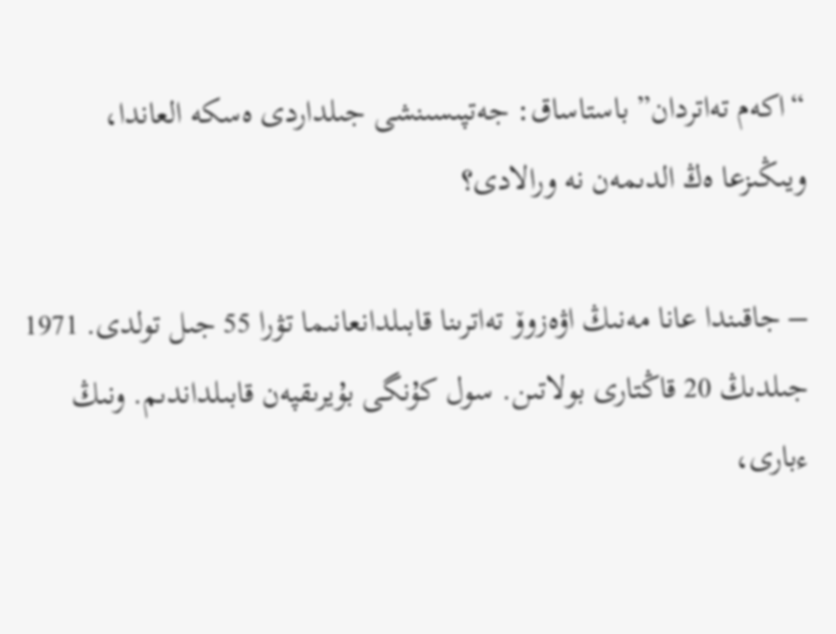“اكەم تەاتردان” باستاساق: جەتپىسىنشى جىلداردى ەسكە العاندا، ويىڭىزعا ەڭ الدىمەن نە ورالادى؟

– جاقىندا عانا مەنىڭ اۋەزوۆ تەاترىنا قابىلدانعانىما تۋرا 55 جىل تولدى. 1971 جىلدىڭ 20 قاڭتارى بولاتىن. سول كۇنگى بۇيرىقپەن قابىلداندىم. ونىڭ ءبارى،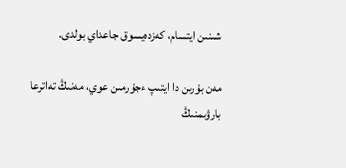شىنىن ايتسام، كەزدەيسوق جاعداي بولدى.

مەن بۇرىن دا ايتىپ ءجۇرمىن عوي، مەنىڭ تەاترعا بارۋىمنىڭ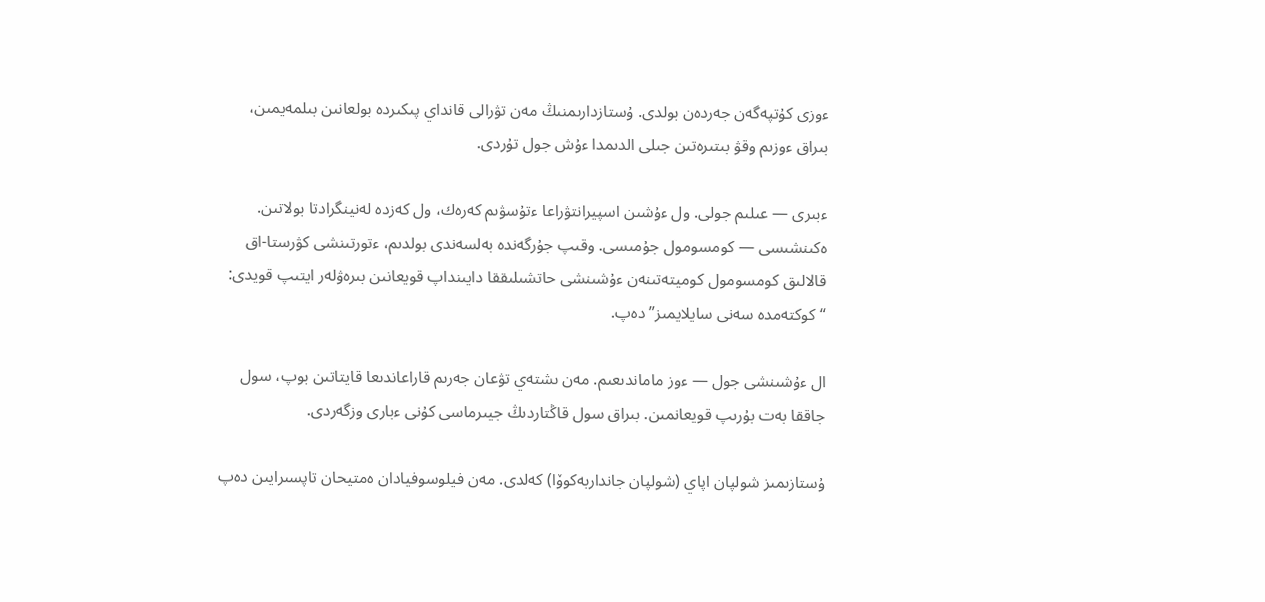ءوزى كۇتپەگەن جەردەن بولدى. ۇستازدارىمنىڭ مەن تۋرالى قانداي پىكىردە بولعانىن بىلمەيمىن، بىراق ءوزىم وقۋ بىتىرەتىن جىلى الدىمدا ءۇش جول تۇردى.

ءبىرى — عىلىم جولى. ول ءۇشىن اسپيرانتۋراعا ءتۇسۋىم كەرەك، ول كەزدە لەنينگرادتا بولاتىن. ەكىنشىسى — كومسومول جۇمىسى. وقىپ جۇرگەندە بەلسەندى بولدىم، ءتورتىنشى كۋرستا-اق قالالىق كومسومول كوميتەتىنەن ءۇشىنشى حاتشىلىققا دايىنداپ قويعانىن بىرەۋلەر ايتىپ قويدى: “كوكتەمدە سەنى سايلايمىز” دەپ.

ال ءۇشىنشى جول — ءوز ماماندىعىم. مەن ىشتەي تۋعان جەرىم قاراعاندىعا قايتاتىن بوپ، سول جاققا بەت بۇرىپ قويعانمىن. بىراق سول قاڭتاردىڭ جيىرماسى كۇنى ءبارى وزگەردى.

ۇستازىمىز شولپان اپاي (شولپان جانداربەكوۆا) كەلدى. مەن فيلوسوفيادان ەمتيحان تاپسىرايىن دەپ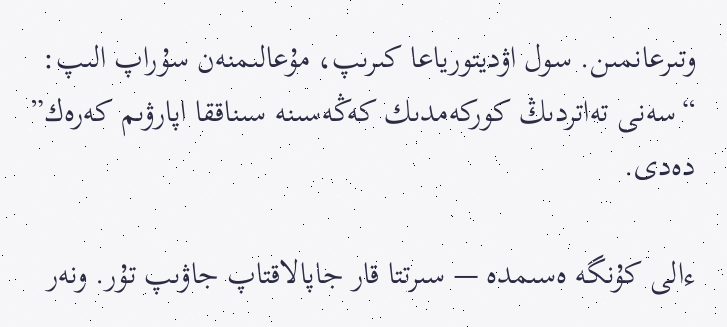وتىرعانمىن. سول اۋديتورياعا كىرىپ، مۇعالىمنەن سۇراپ الىپ: “سەنى تەاتردىڭ كوركەمدىك كەڭەسىنە سىناققا اپارۋىم كەرەك” دەدى.

ءالى كۇنگە ەسىمدە — سىرتتا قار جاپالاقتاپ جاۋىپ تۇر. ونەر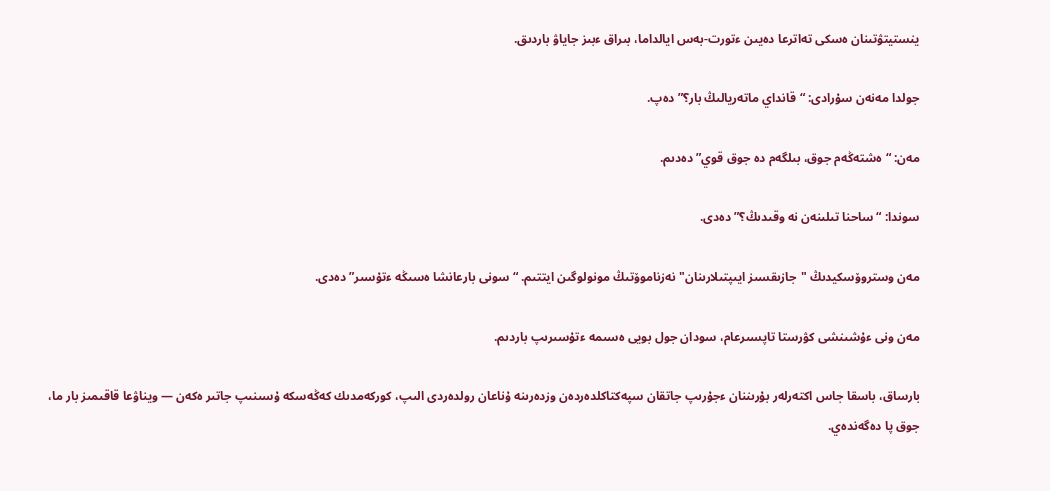ينستيتۋتىنان ەسكى تەاترعا دەيىن ءتورت-بەس ايالداما، بىراق ءبىز جاياۋ باردىق.

جولدا مەنەن سۇرادى: “قانداي ماتەريالىڭ بار؟” دەپ.

مەن: “ەشتەڭەم جوق، بىلگەم دە جوق قوي” دەدىم.

سوندا: “ساحنا تىلىنەن نە وقىدىڭ؟” دەدى.

مەن وستروۆسكيدىڭ "جازىقسىز ايىپتىلارىنان" نەزناموۆتىڭ مونولوگىن ايتتىم. “سونى بارعانشا ەسىڭە ءتۇسىر” دەدى.

مەن ونى ءۇشىنشى كۋرستا تاپسىرعام، سودان جول بويى ەسىمە ءتۇسىرىپ باردىم.

بارساق، باسقا جاس اكتەرلەر بۇرىننان ءجۇرىپ جاتقان سپەكتاكلدەردەن وزدەرىنە ۇناعان رولدەردى الىپ، كوركەمدىك كەڭەسكە ۇسىنىپ جاتىر ەكەن — ويناۋعا قاقىمىز بار ما، جوق پا دەگەندەي.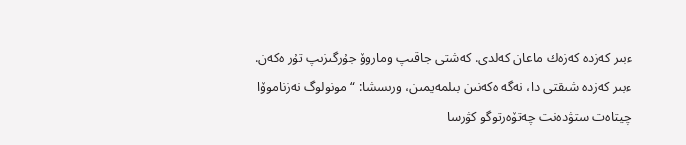ءبىر كەزدە كەزەك ماعان كەلدى. كەشتى جاقىپ وماروۆ جۇرگىزىپ تۇر ەكەن. ءبىر كەزدە شىقتى دا، نەگە ەكەنىن بىلمەيمىن، ورىسشا: “مونولوگ نەزناموۆا چيتاەت ستۋدەنت چەتۆەرتوگو كۋرسا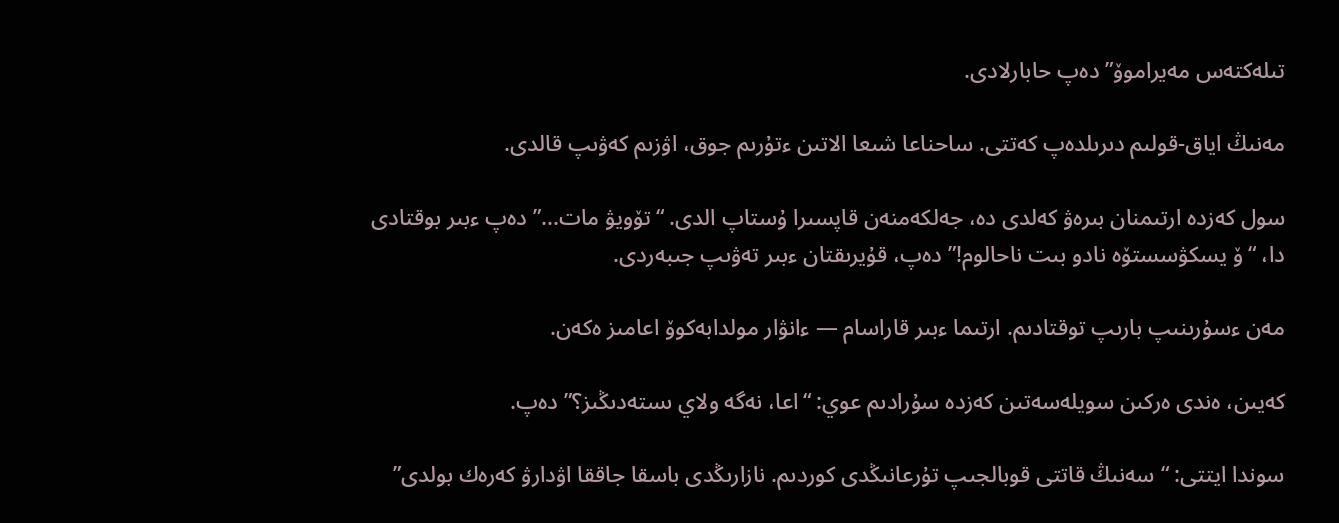تىلەكتەس مەيراموۆ” دەپ حابارلادى.

مەنىڭ اياق-قولىم دىرىلدەپ كەتتى. ساحناعا شىعا الاتىن ءتۇرىم جوق، اۋزىم كەۋىپ قالدى.

سول كەزدە ارتىمنان بىرەۋ كەلدى دە، جەلكەمنەن قاپسىرا ۇستاپ الدى. “تۆويۋ مات...” دەپ ءبىر بوقتادى دا، “ۆ يسكۋسستۆە نادو بىت ناحالوم!” دەپ، قۇيرىقتان ءبىر تەۋىپ جىبەردى.

مەن ءسۇرىنىپ بارىپ توقتادىم. ارتىما ءبىر قاراسام — ءانۋار مولدابەكوۆ اعامىز ەكەن.

كەيىن، ەندى ەركىن سويلەسەتىن كەزدە سۇرادىم عوي: “اعا، نەگە ولاي ىستەدىڭىز؟” دەپ.

سوندا ايتتى: “سەنىڭ قاتتى قوبالجىپ تۇرعانىڭدى كوردىم. نازارىڭدى باسقا جاققا اۋدارۋ كەرەك بولدى”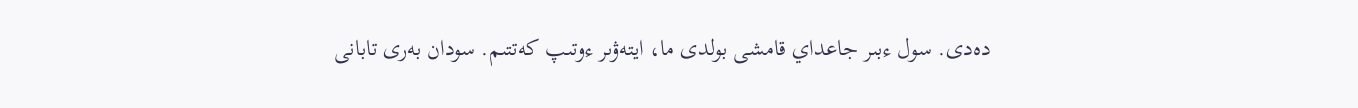دەدى. سول ءبىر جاعداي قامشى بولدى ما، ايتەۋىر ءوتىپ كەتتىم. سودان بەرى تابانى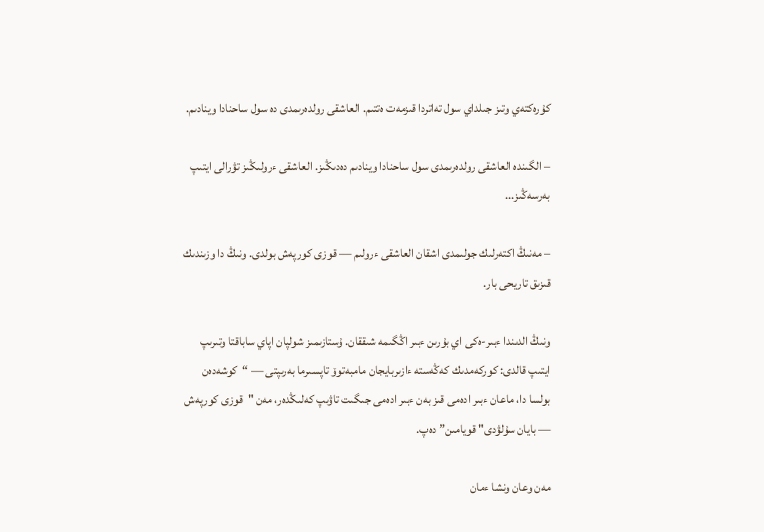كۇرەكتەي وتىز جىلداي سول تەاتردا قىزمەت ەتتىم. العاشقى رولدەرىمدى دە سول ساحنادا وينادىم.

– الگىندە العاشقى رولدەرىمدى سول ساحنادا وينادىم دەدىڭىز. العاشقى ءرولىڭىز تۋرالى ايتىپ بەرسەڭىز...

– مەنىڭ اكتەرلىك جولىمدى اشقان العاشقى ءرولىم — قوزى كورپەش بولدى. ونىڭ دا وزىندىك قىزىق تاريحى بار.

ونىڭ الدىندا ءبىر-ەكى اي بۇرىن ءبىر اڭگىمە شىققان. ۇستازىمىز شولپان اپاي ساباقتا وتىرىپ ايتىپ قالدى: كوركەمدىك كەڭەستە ءازىربايجان مامبەتوۆ تاپسىرما بەرىپتى — “كوشەدەن بولسا دا، ماعان ءبىر ادەمى قىز بەن ءبىر ادەمى جىگىت تاۋىپ كەلىڭدەر، مەن "قوزى كورپەش — بايان سۇلۋدى" قويامىن” دەپ.

مەن وعان ونشا ءمان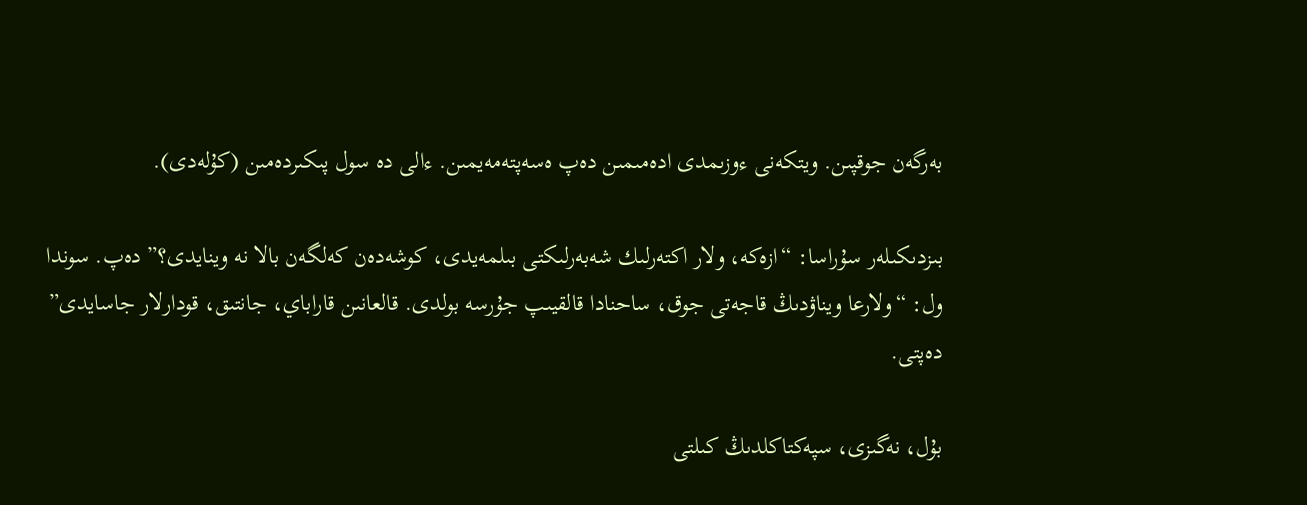بەرگەن جوقپىن. ويتكەنى ءوزىمدى ادەمىمىن دەپ ەسەپتەمەيمىن. ءالى دە سول پىكىردەمىن (كۇلەدى).

بىزدىكىلەر سۇراسا: “ازەكە، ولار اكتەرلىك شەبەرلىكتى بىلمەيدى، كوشەدەن كەلگەن بالا نە وينايدى؟” دەپ. سوندا ول: “ولارعا ويناۋدىڭ قاجەتى جوق، ساحنادا قالقيىپ جۇرسە بولدى. قالعانىن قاراباي، جانتىق، قودارلار جاسايدى” دەپتى.

بۇل، نەگىزى، سپەكتاكلدىڭ كىلتى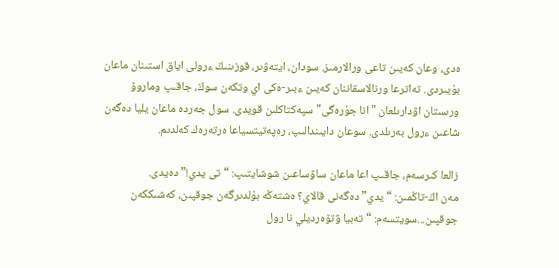ەدى، وعان كەيىن تاعى ورالارمىز. سودان، ايتەۋىر، قوزىنىڭ ءرولى اياق استىنان ماعان بۇيىردى. تەاترعا ورنالاسقاننان كەيىن ءبىر-ەكى اي وتكەن سوڭ، جاقىپ وماروۆ ورىستان اۋدارىلعان "انا جۇرەگى" سپەكتاكلىن قويدى. سول جەردە ماعان يليا دەگەن شاعىن ءرول بەرىلدى. سوعان دايىندالىپ، رەپەتيتسياعا ەرتەرەك كەلدىم.

زالعا كىرسەم، جاقىپ اعا ماعان ساۋساعىن شوشايتىپ: “تى يدي!” دەيدى.
مەن اڭ-تاڭمىن: “يدي” دەگەنى قالاي؟ ەشتەڭە بۇلدىرگەن جوقپىن، كەشىككەن جوقپىن...سويتسەم: “تەبيا ۋتۆەرديلي نا رول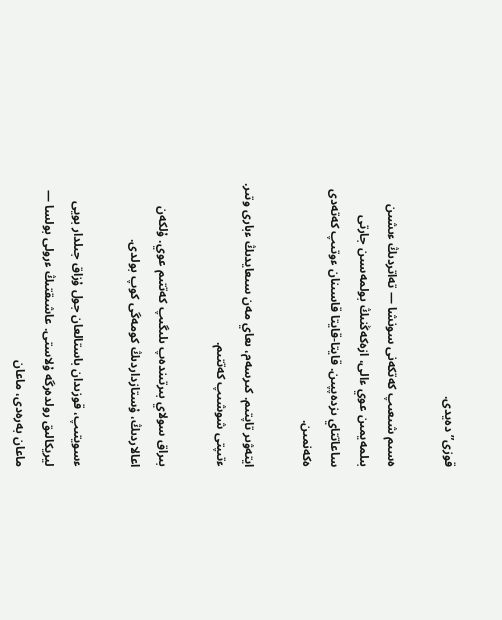قوزى” دەيدى.

ەسىم شىعىپ كەتكەنى سونشا — تەاتردىڭ ءىشىن بىلمەيمىن عوي ءالى، ازەكەڭنىڭ بولمەسىن جارتى ساعاتتاي ىزدەپپىن. قايتا-قايتا قاسىنان ءوتىپ كەتەدى ەكەنمىن.

ايتەۋىر تاپتىم. كىرسەم، ىعاي مەن سىعايدىڭ ءبارى وتىر. ءتىپتى شوشىپ كەتتىم.

بىراق سولاي بىرتىندەپ ىلىگىپ كەتتىم عوي. ۇلكەن اعالاردىڭ، ۇستازداردىڭ كومەگى كوپ بولدى.

ءسويتىپ، قوزىدان باستالعان جول ۇزاق جىلدار بويى ليريكالىق رولدەرگە ۇلاستى. عاشىقتىڭ ءرولى بولسا — ماعان بەرەدى، ماعان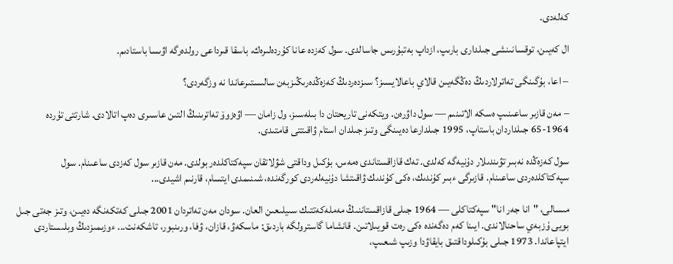كەلەدى.

ال كەيىن، توقسانىنشى جىلدارى بارىپ، ازداپ بەتبۇرىس جاسالدى. سول كەزدە عانا كۇردەلىرەك، باسقا قىرداعى رولدەرگە اۋىسا باستادىم.

– اعا، بۇگىنگى تەاترلاردىڭ دەڭگەيىن قالاي باعالايسىز؟ سىزدەردىڭ كەزەڭدەرىڭىزبەن سالىستىرعاندا نە وزگەردى؟

– مەن قازىر ساعىنىپ ەسكە الاتىنىم — سول داۋرەن. ويتكەنى تاريحتان دا بىلەسىز، ول زامان — اۋەزوۆ تەاترىنىڭ التىن عاسىرى دەپ اتالادى. شارتتى تۇردە 1964-65 جىلداردان باستاپ، 1995 جىلدارعا دەيىنگى وتىز جىلدان استام ۋاقىتتى قامتىدى.

سول كەزەڭدە نەبىر تۋىندىلار دۇنيەگە كەلدى. تەك قازاقستاندى ەمەس، بۇكىل وداقتى شۋلاتقان سپەكتاكلدەر بولدى. مەن قازىر سول كەزدى ساعىنام. سول سپەكتاكلدەردى ساعىنام. قازىرگى ءبىر كۇندىك، ەكى كۇندىك ۋاقىتشا دۇنيەلەردى كورگەندە، شىنىمدى ايتسام، قارنىم اشيدى...

مىسالى، "انا جەر انا" سپەكتاكلى — 1964 جىلى قازاقستاننىڭ مەملەكەتتىك سىيلىعىن العان. سودان مەن تەاتردان 2001 جىلى كەتكەنگە دەيىن، وتىز جەتى جىل بويى ۇزبەي ساحنالاندى. ايىنا كەم دەگەندە ەكى رەت قويىلاتىن. قانشاما گاسترولگە باردىق: ماسكەۋ، قازان، ۋفا، ورىنبور، تاشكەنت... ءوزىمىزدىڭ وبلىستاردى ايتپاعاندا. 1973 جىلى بۇكىلوداقتىق بايقاۋدا وزىپ شىعىپ،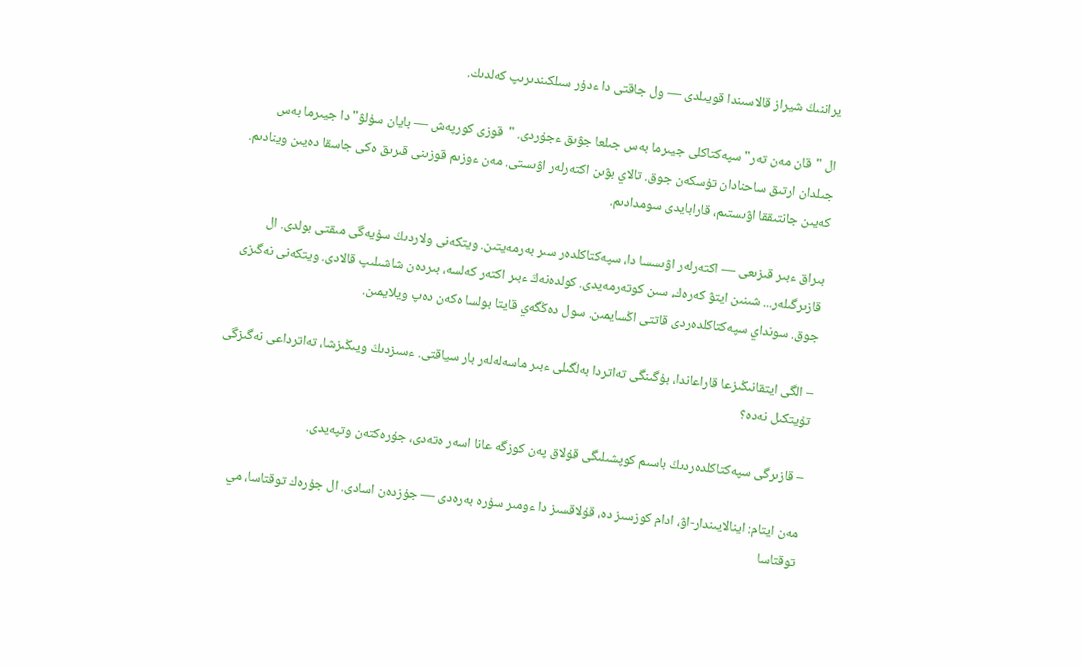يراننىڭ شيراز قالاسىندا قويىلدى — ول جاقتى دا ءدۇر سىلكىندىرىپ كەلدىك.

ال "قان مەن تەر" سپەكتاكلى جيىرما بەس جىلعا جۋىق ءجۇردى. "قوزى كورپەش — بايان سۇلۋ" دا جيىرما بەس جىلدان ارتىق ساحنادان تۇسكەن جوق. تالاي بۋىن اكتەرلەر اۋىستى. مەن ءوزىم قوزىنى قىرىق ەكى جاسقا دەيىن وينادىم. كەيىن جانتىققا اۋىستىم، قارابايدى سومدادىم.

بىراق ءبىر قىزىعى — اكتەرلەر اۋىسسا دا، سپەكتاكلدەر سىر بەرمەيتىن. ويتكەنى ولاردىڭ سۇيەگى مىقتى بولدى. ال قازىرگىلەر... شىنىن ايتۋ كەرەك، سىن كوتەرمەيدى. كولدەنەڭ ءبىر اكتەر كەلسە، بىردەن شاشىلىپ قالادى. ويتكەنى نەگىزى جوق. سونداي سپەكتاكلدەردى قاتتى اڭسايمىن. سول دەڭگەي قايتا بولسا ەكەن دەپ ويلايمىن.

– الگى ايتقانىڭىزعا قاراعاندا، بۇگىنگى تەاتردا بەلگىلى ءبىر ماسەلەلەر بار سياقتى. ءسىزدىڭ ويىڭىزشا، تەاترداعى نەگىزگى تۇيتكىل نەدە؟

– قازىرگى سپەكتاكلدەردىڭ باسىم كوپشىلىگى قۇلاق پەن كوزگە عانا اسەر ەتەدى، جۇرەكتەن وتپەيدى.

مەن ايتام: اينالايىندار-اۋ، ادام كوزسىز دە، قۇلاقسىز دا ءومىر سۇرە بەرەدى — جۇزدەن اسادى. ال جۇرەك توقتاسا، مي توقتاسا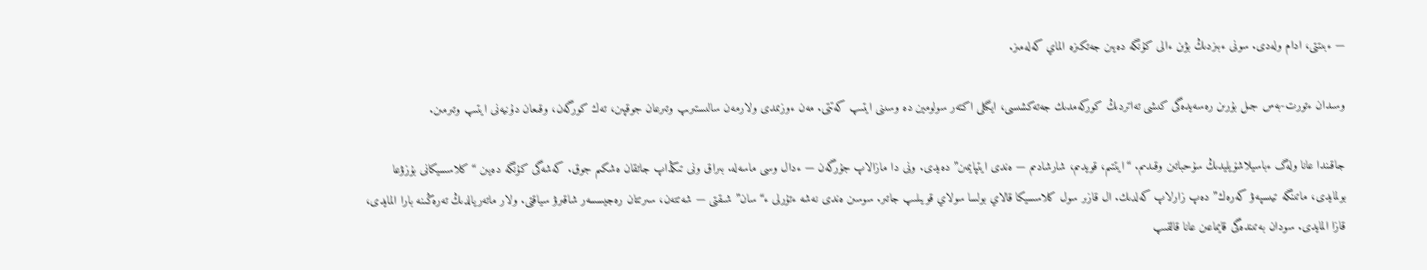— ءبىتتى، ادام ولەدى. سونى ءبىزدىڭ بۋىن ءالى كۇنگە دەيىن جەتكىزە الماي كەلەمىز.

وسىدان ءتورت-بەس جىل بۇرىن رەسەيدەگى كىشى تەاتردىڭ كوركەمدىك جەتەكشىسى، ايگىلى اكتەر سولومين دە وسىنى ايتىپ كەتتى. مەن ءوزىمدى ولارمەن سالىستىرىپ وتىرعان جوقپىن، تەك كورگەن، وقىعان دۇنيەنى ايتىپ وتىرمىن.

جاقىندا عانا ولەگ ءباسيلاشۆيليدىڭ سۇحباتىن وقىدىم. “ايتتىم، قويدىم، شارشادىم — ەندى ايتپايمىن” دەيدى. ونى دا مازالاپ جۇرگەن — ءدال وسى ماسەلە. بىراق ونى تىڭداپ جاتقان ەشكىم جوق. كەشەگى كۇنگە دەيىن “كلاسسيكانى بۇزۋعا بولمايدى، ماتىنگە تيىسپەۋ كەرەك” دەپ زارلاپ كەلدىك. ال قازىر سول كلاسسيكا قالاي بولسا سولاي قويىلىپ جاتىر. سوسىن ەندى نەشە ءتۇرلى ء“سان” شىقتى — شەتتەن، سىرتتان رەجيسسەر شاقىرۋ سياقتى. ولار ماتەريالدىڭ تەرەڭىنە بارا المايدى، قازا المايدى. سودان بەتىندەگى قايماعىن عانا قالقىپ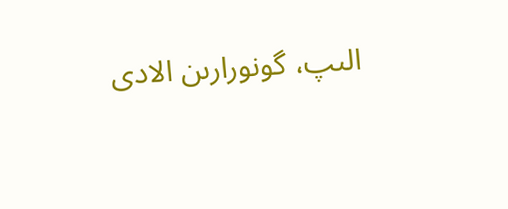الىپ، گونورارىن الادى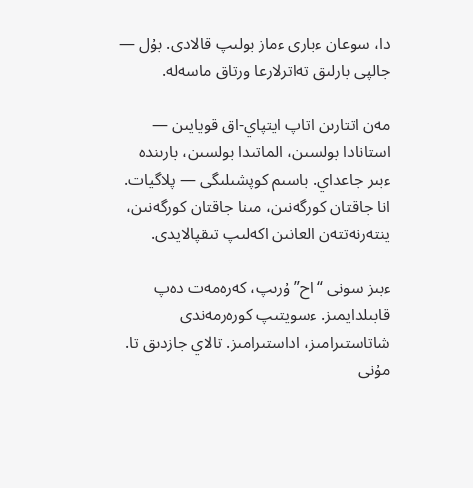دا، سوعان ءبارى ءماز بولىپ قالادى. بۇل — جالپى بارلىق تەاترلارعا ورتاق ماسەلە.

مەن اتتارىن اتاپ ايتپاي-اق قويايىن — استانادا بولسىن، الماتىدا بولسىن، بارىندە ءبىر جاعداي. باسىم كوپشىلىگى — پلاگيات. انا جاقتان كورگەنىن، مىنا جاقتان كورگەنىن، ينتەرنەتتەن العانىن اكەلىپ تىقپالايدى.

ءبىز سونى “اح” ۇرىپ، كەرەمەت دەپ قابىلدايمىز. ءسويتىپ كورەرمەندى شاتاستىرامىز، اداستىرامىز. تالاي جازدىق تا. مۇنى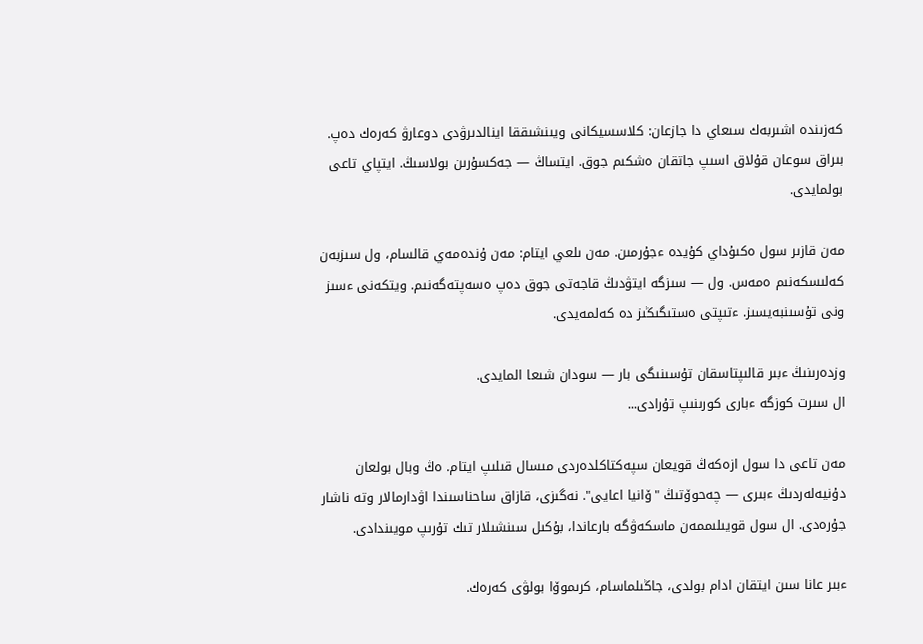كەزىندە اشىربەك سىعاي دا جازعان: كلاسسيكانى ويىنشىققا اينالدىرۋدى دوعارۋ كەرەك دەپ. بىراق سوعان قۇلاق اسىپ جاتقان ەشكىم جوق. ايتساڭ — جەكسۇرىن بولاسىڭ. ايتپاي تاعى بولمايدى.

مەن قازىر سول ەكىۇداي كۇيدە ءجۇرمىن. مەن ىلعي ايتام: مەن ۇندەمەي قالسام، ول سىزبەن كەلىسكەنىم ەمەس. ول — سىزگە ايتۋدىڭ قاجەتى جوق دەپ ەسەپتەگەنىم. ويتكەنى ءسىز ونى تۇسىنبەيسىز. ءتىپتى ەستىگىڭىز دە كەلمەيدى.

وزدەرىنىڭ ءبىر قالىپتاسقان تۇسىنىگى بار — سودان شىعا المايدى.
ال سىرت كوزگە ءبارى كورىنىپ تۇرادى...

مەن تاعى دا سول ازەكەڭ قويعان سپەكتاكلدەردى مىسال قىلىپ ايتام. ەڭ وبال بولعان دۇنيەلەردىڭ ءبىرى — چەحوۆتىڭ "ۆانيا اعايى". نەگىزى، قازاق ساحناسىندا اۋدارمالار وتە ناشار جۇرەدى. ال سول قويىلىممەن ماسكەۋگە بارعاندا، بۇكىل سىنشىلار تىك تۇرىپ مويىندادى.

ءبىر عانا سىن ايتقان ادام بولدى، جاڭىلماسام، كرىموۆا بولۋى كەرەك.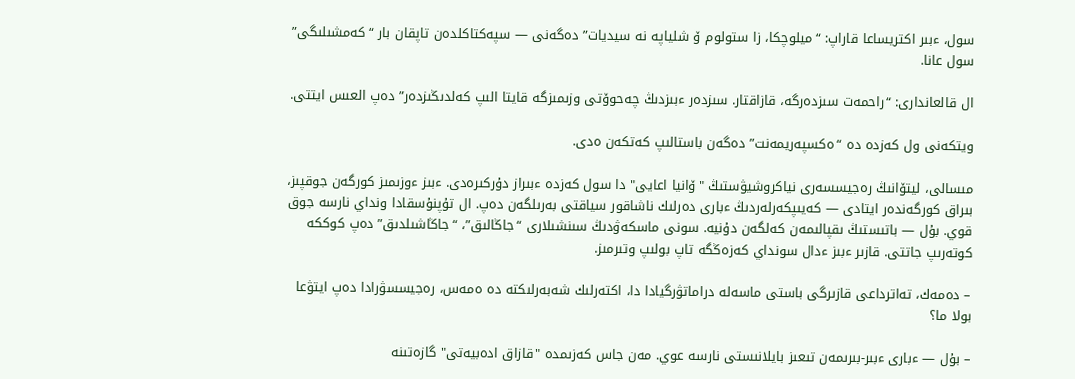سول، ءبىر اكتريساعا قاراپ: “ميلوچكا، زا ستولوم ۆ شلياپە نە سيديات” دەگەنى — سپەكتاكلدەن تاپقان بار “كەمشىلىگى” سول عانا.

ال قالعاندارى: “راحمەت سىزدەرگە، قازاقتار. سىزدەر ءبىزدىڭ چەحوۆتى وزىمىزگە قايتا الىپ كەلدىڭىزدەر” دەپ العىس ايتتى.

ويتكەنى ول كەزدە دە “ەكسپەريمەنت” دەگەن باستالىپ كەتكەن ەدى.

مىسالى، ليتۆانىڭ رەجيسسەرى نياكروشيۋستىڭ "ۆانيا اعايى" دا سول كەزدە ءبىراز دۇركىرەدى. ءبىز ءوزىمىز كورگەن جوقپىز، بىراق كورگەندەر ايتادى — كەيىپكەرلەردىڭ ءبارى دەرلىك ناشاقور سياقتى بەرىلگەن دەپ. ال تۇپنۇسقادا ونداي نارسە جوق قوي. بۇل — باتىستىڭ ىقپالىمەن كەلگەن دۇنيە. سونى ماسكەۋدىڭ سىنشىلارى “جاڭالىق”، “جاڭاشىلدىق” دەپ كوككە كوتەرىپ جاتتى. قازىر ءبىز ءدال سونداي كەزەڭگە تاپ بولىپ وتىرمىز.

– دەمەك، تەاترداعى قازىرگى باستى ماسەلە دراماتۋرگيادا دا، اكتەرلىك شەبەرلىكتە دە ەمەس، رەجيسسۋرادا دەپ ايتۋعا بولا ما؟

– بۇل — ءبارى ءبىر-بىرىمەن تىعىز بايلانىستى نارسە عوي. مەن جاس كەزىمدە "قازاق ادەبيەتى" گازەتىنە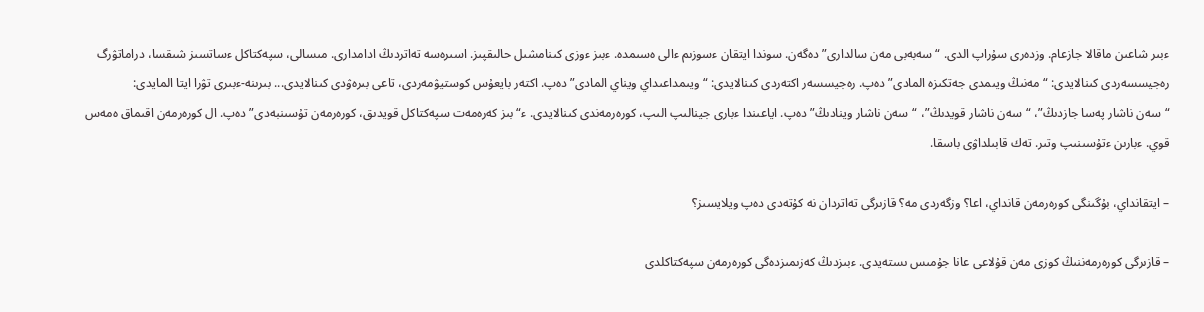ءبىر شاعىن ماقالا جازعام. وزدەرى سۇراپ الدى. “سەبەبى مەن سالدارى” دەگەن. سوندا ايتقان ءسوزىم ءالى ەسىمدە. ءبىز ءوزى كىنامشىل حالىقپىز. اسىرەسە تەاتردىڭ ادامدارى. مىسالى، سپەكتاكل ءساتسىز شىقسا، دراماتۋرگ رەجيسسەردى كىنالايدى: “مەنىڭ ويىمدى جەتكىزە المادى” دەپ. رەجيسسەر اكتەردى كىنالايدى: “ويىمداعىداي ويناي المادى” دەپ. اكتەر بايعۇس كوستيۋمەردى، تاعى بىرەۋدى كىنالايدى... بىرىنە-ءبىرى تۋرا ايتا المايدى:
“سەن ناشار پەسا جازدىڭ”، “سەن ناشار قويدىڭ”، “سەن ناشار وينادىڭ” دەپ. اياعىندا ءبارى جينالىپ الىپ، كورەرمەندى كىنالايدى. ء“بىز كەرەمەت سپەكتاكل قويدىق، كورەرمەن تۇسىنبەدى” دەپ. ال كورەرمەن اقىماق ەمەس قوي. ءبارىن ءتۇسىنىپ وتىر. تەك قابىلداۋى باسقا.

– ايتقانداي، بۇگىنگى كورەرمەن قانداي، اعا؟ وزگەردى مە؟ قازىرگى تەاتردان نە كۇتەدى دەپ ويلايسىز؟

– قازىرگى كورەرمەننىڭ كوزى مەن قۇلاعى عانا جۇمىس ىستەيدى. ءبىزدىڭ كەزىمىزدەگى كورەرمەن سپەكتاكلدى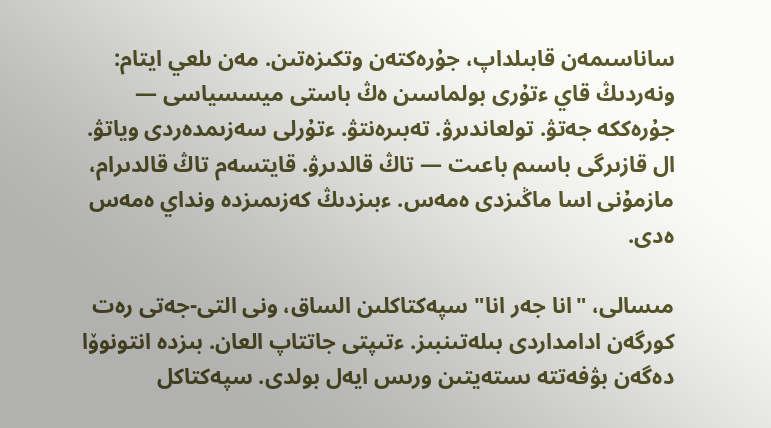ساناسىمەن قابىلداپ، جۇرەكتەن وتكىزەتىن. مەن ىلعي ايتام: ونەردىڭ قاي ءتۇرى بولماسىن ەڭ باستى ميسسياسى — جۇرەككە جەتۋ. تولعاندىرۋ. تەبىرەنتۋ. ءتۇرلى سەزىمدەردى وياتۋ. ال قازىرگى باسىم باعىت — تاڭ قالدىرۋ. قايتسەم تاڭ قالدىرام، مازمۇنى اسا ماڭىزدى ەمەس. ءبىزدىڭ كەزىمىزدە ونداي ەمەس ەدى.

مىسالى، "انا جەر انا" سپەكتاكلىن الساق، ونى التى-جەتى رەت كورگەن ادامداردى بىلەتىنبىز. ءتىپتى جاتتاپ العان. بىزدە انتونوۆا دەگەن بۋفەتتە ىستەيتىن ورىس ايەل بولدى. سپەكتاكل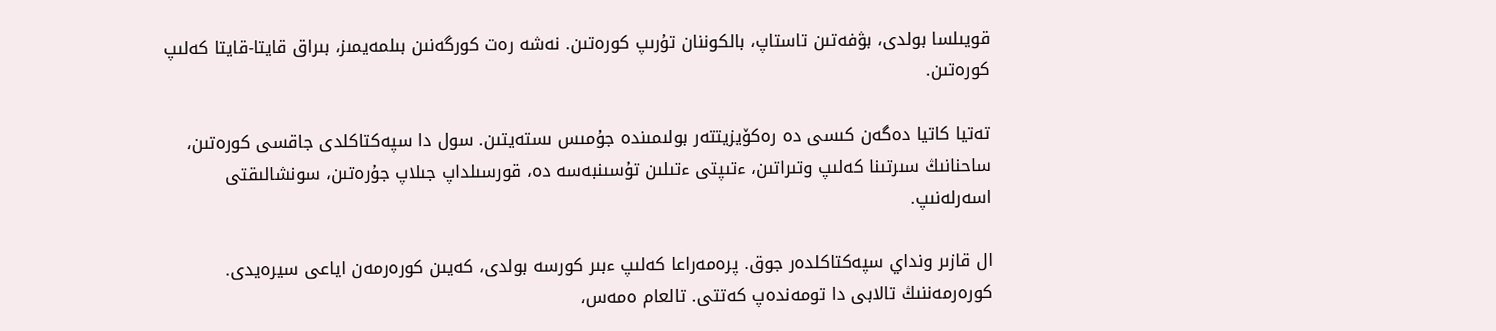قويىلسا بولدى، بۋفەتىن تاستاپ، بالكوننان تۇرىپ كورەتىن. نەشە رەت كورگەنىن بىلمەيمىز، بىراق قايتا-قايتا كەلىپ كورەتىن.

تەتيا كاتيا دەگەن كىسى دە رەكۆيزيتتەر بولىمىندە جۇمىس ىستەيتىن. سول دا سپەكتاكلدى جاقسى كورەتىن، ساحنانىڭ سىرتىنا كەلىپ وتىراتىن، ءتىپتى ءتىلىن تۇسىنبەسە دە، قورسىلداپ جىلاپ جۇرەتىن، سونشالىقتى اسەرلەنىپ.

ال قازىر ونداي سپەكتاكلدەر جوق. پرەمەراعا كەلىپ ءبىر كورسە بولدى، كەيىن كورەرمەن اياعى سيرەيدى. كورەرمەننىڭ تالابى دا تومەندەپ كەتتى. تالعام ەمەس،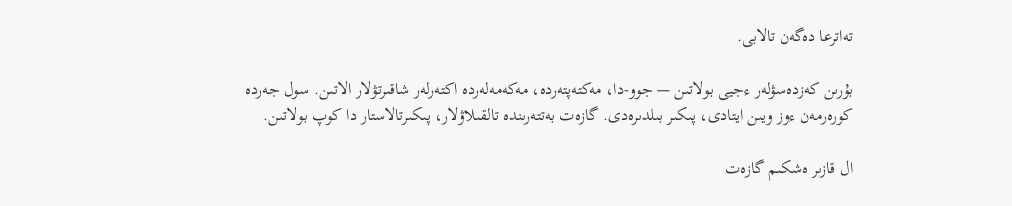تەاترعا دەگەن تالابى.

بۇرىن كەزدەسۋلەر ءجيى بولاتىن — جوو-دا، مەكتەپتەردە، مەكەمەلەردە اكتەرلەر شاقىرتۋلار الاتىن. سول جەردە كورەرمەن ءوز ويىن ايتادى، پىكىر بىلدىرەدى. گازەت بەتتەرىندە تالقىلاۋلار، پىكىرتالاستار دا كوپ بولاتىن.

ال قازىر ەشكىم گازەت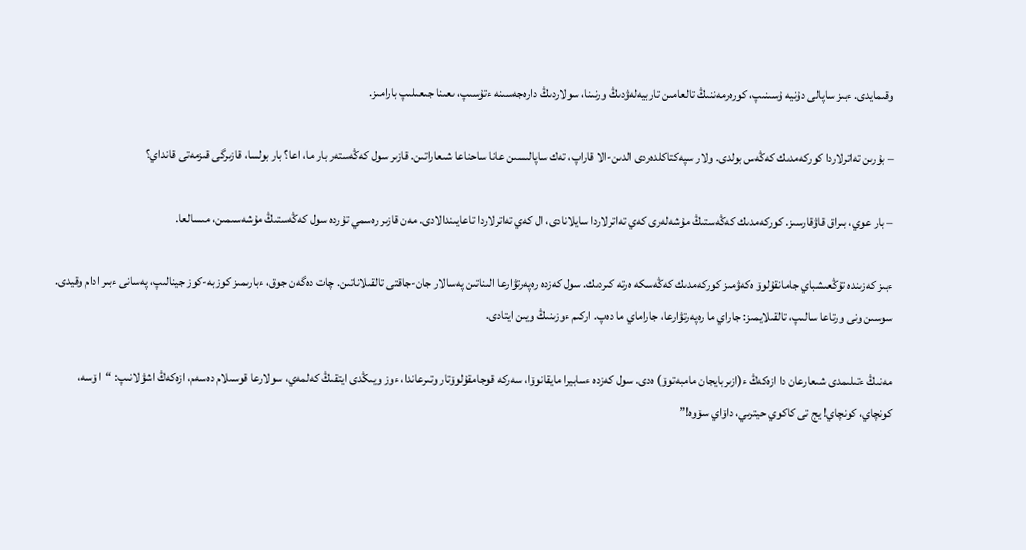وقىمايدى. ءبىز ساپالى دۇنيە ۇسىنىپ، كورەرمەننىڭ تالعامىن تاربيەلەۋدىڭ ورنىنا، سولاردىڭ دارەجەسىنە ءتۇسىپ، ىعىنا جىعىلىپ بارامىز.

– بۇرىن تەاترلاردا كوركەمدىك كەڭەس بولدى. ولار سپەكتاكلدەردى الدىن-الا قاراپ، تەك ساپالىسىن عانا ساحناعا شىعاراتىن. قازىر سول كەڭەستەر بار ما، اعا؟ بار بولسا، قازىرگى قىزمەتى قانداي؟

– بار عوي، بىراق قاۋقارسىز. كوركەمدىك كەڭەستىڭ مۇشەلەرى كەي تەاترلاردا سايلانادى، ال كەي تەاترلاردا تاعايىندالادى. مەن قازىر رەسمي تۇردە سول كەڭەستىڭ مۇشەسىمىن، مىسالعا.

ءبىز كەزىندە تۇڭعىشباي جامانقۇلوۆ ەكەۋمىز كوركەمدىك كەڭەسكە ەرتە كىردىك. سول كەزدە رەپەرتۋارعا الىناتىن پەسالار جان-جاقتى تالقىلاناتىن. چات دەگەن جوق، ءبارىمىز كوزبە-كوز جينالىپ، پەسانى ءبىر ادام وقيدى. سوسىن ونى ورتاعا سالىپ، تالقىلايمىز: جاراي ما رەپەرتۋارعا، جاراماي ما دەپ. اركىم ءوزىنىڭ ويىن ايتادى.

مەنىڭ ءتىلىمدى شىعارعان دا ازەكەڭ ء(ازىربايجان مامبەتوۆ) ەدى. سول كەزدە ءسابيرا مايقانوۆا، سەركە قوجامقۇلوۆتار وتىرعاندا، ءوز ويىڭدى ايتقىڭ كەلمەي، سولارعا قوسىلام دەسەم، ازەكەڭ اشۋلانىپ: “ا ۆسە، كونچاي، كونچاي! يج تى كاكوي حيترىي، داۆاي سۆوە!”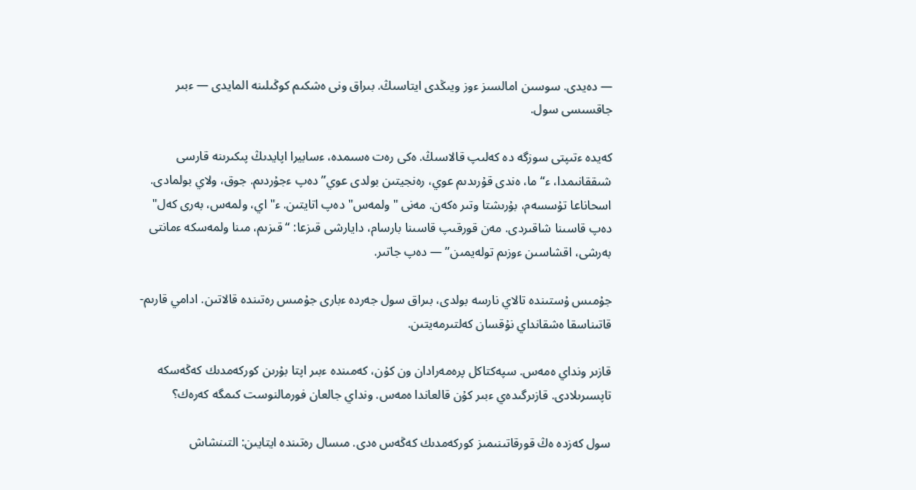— دەيدى. سوسىن امالسىز ءوز ويىڭدى ايتاسىڭ. بىراق ونى ەشكىم كوڭىلىنە المايدى — ءبىر جاقسىسى سول.

كەيدە ءتىپتى سوزگە دە كەلىپ قالاسىڭ. ەكى رەت ەسىمدە، ءسابيرا اپايدىڭ پىكىرىنە قارسى شىققانىمدا، ء“ما، ەندى قۇرىدىم عوي، رەنجيتىن بولدى عوي” دەپ ءجۇردىم. جوق، ولاي بولمادى. اسحاناعا تۇسسەم، بۇرىشتا وتىر ەكەن. مەنى "ولمەس" دەپ اتايتىن. ء"اي، ولمەس، بەرى كەل" دەپ قاسىنا شاقىردى. مەن قورقىپ قاسىنا بارسام، دايارشى قىزعا: “قىزىم، مىنا ولمەسكە ءمانتى بەرشى، اقشاسىن ءوزىم تولەيمىن” — دەپ جاتىر.

جۇمىس ۇستىندە تالاي نارسە بولدى، بىراق سول جەردە ءبارى جۇمىس رەتىندە قالاتىن. ادامي قارىم-قاتىناسقا ەشقانداي نۇقسان كەلتىرمەيتىن.

قازىر ونداي ەمەس. سپەكتاكل پرەمەرادان ون كۇن، كەمىندە ءبىر اپتا بۇرىن كوركەمدىك كەڭەسكە تاپسىرىلادى. قازىرگىدەي ءبىر كۇن قالعاندا ەمەس. ونداي جالعان فورمالنوست كىمگە كەرەك؟

سول كەزدە ەڭ قورقاتىنىمىز كوركەمدىك كەڭەس ەدى. مىسال رەتىندە ايتايىن: التىنشاش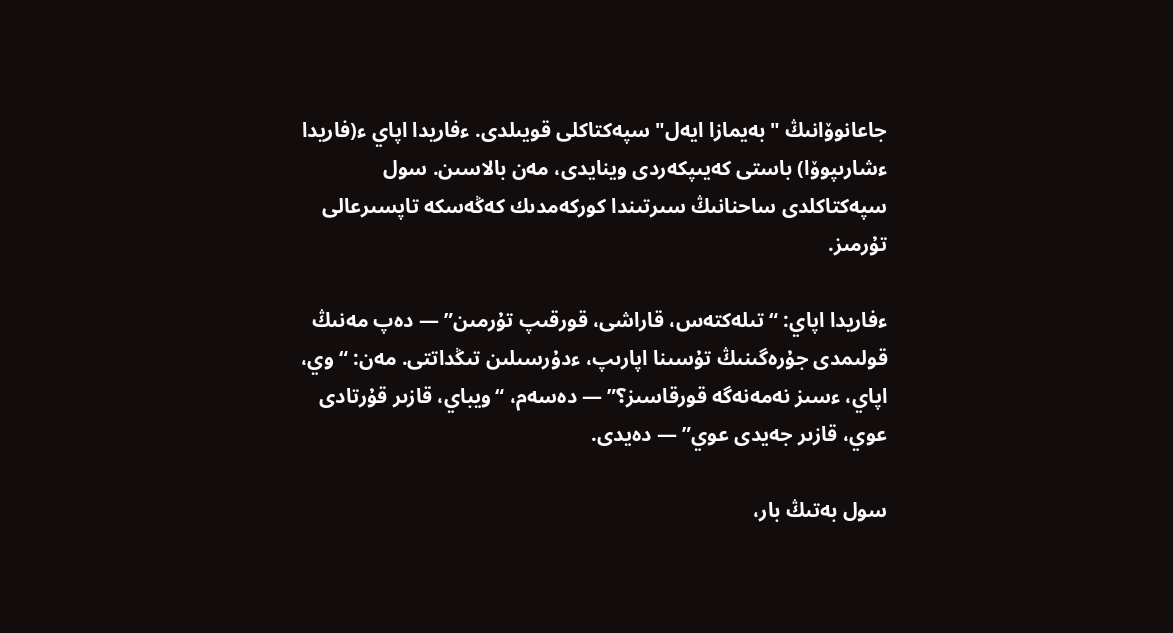جاعانوۆانىڭ "بەيمازا ايەل" سپەكتاكلى قويىلدى. ءفاريدا اپاي ء(فاريدا ءشارىپوۆا) باستى كەيىپكەردى وينايدى، مەن بالاسىن. سول سپەكتاكلدى ساحنانىڭ سىرتىندا كوركەمدىك كەڭەسكە تاپسىرعالى تۇرمىز.

ءفاريدا اپاي: “تىلەكتەس، قاراشى، قورقىپ تۇرمىن” — دەپ مەنىڭ قولىمدى جۇرەگىنىڭ تۇسىنا اپارىپ، ءدۇرسىلىن تىڭداتتى. مەن: “وي، اپاي، ءسىز نەمەنەگە قورقاسىز؟” — دەسەم، “ويباي، قازىر قۇرتادى عوي، قازىر جەيدى عوي” — دەيدى.

سول بەتىڭ بار،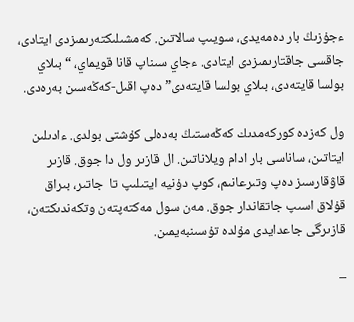ءجۇزىڭ بار دەمەيدى، سويىپ سالاتىن. كەمشىلىكتەرىمىزدى ايتادى، جاقسى جاقتارىمىزدى ايتادى. ءجاي سىناپ قانا قويماي، “بىلاي بولسا قايتەدى، بىلاي بولسا قايتەدى” دەپ اقىل-كەڭەسىن بەرەدى.

ول كەزدە كوركەمدىك كەڭەستىڭ بەدەلى كۇشتى بولدى. ءادىلىن ايتاتىن، ساناسى بار ادام ويلاناتىن. ال قازىر ول دا جوق. قازىر قاۋقارسىز دەپ وتىرعانىم، كوپ دۇنيە ايتىلىپ تا  جاتىر، بىراق قۇلاق اسىپ جاتقاندار جوق. مەن سول مەكتەپتەن وتكەندىكتەن، قازىرگى جاعدايدى مۇلدە تۇسىنبەيمىن.

–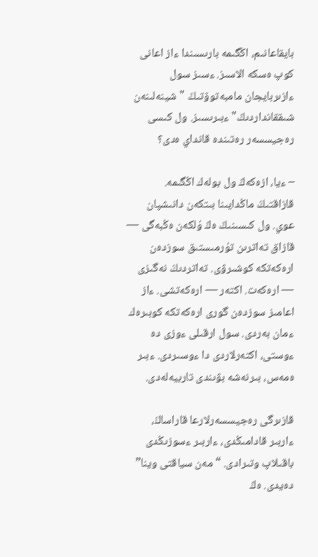بايقاعانىم، اڭگىمە بارىسىندا ءاز اعانى كوپ ەسكە الاسىز. ءسىز سول ءازىربايجان مامبەتوۆتىڭ "شينەلىنەن شىققانداردىڭ" ءبىرىسىز. ول كىسى رەجيسسەر رەتىندە قانداي ەدى؟

– ءيا، ازەكەڭ ول بولەك اڭگىمە. قازاقتىڭ ماڭدايىنا بىتكەن دانىشپان عوي. ول كىسىنىڭ ەڭ ۇلكەن ەڭبەگى — قازاق تەاترىن تۇرمىستىق سوزدەن ارەكەتكە كوشىرۋى. تەاتردىڭ نەگىزى — ارەكەت. اكتەر — ارەكەتشى. ءاز اعامىز سوزدەن گورى ارەكەتكە كوبىرەك ءمان بەردى. سول ارقىلى ءوزى دە ءوستى، اكتەرلاردى دا ءوسىردى. ءبىر ەمەس، بىرنەشە بۋىندى تاربيەلەدى.

قازىرگى رەجيسسەرلارعا قاراساڭ، ءاربىر قادامىڭدى، ءاربىر ءسوزىڭدى باقىلاپ وتىرادى. “مەن سياقتى وينا” دەيدى. ەڭ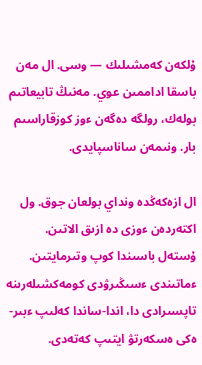ۇلكەن كەمشىلىك — وسى. ال مەن باسقا اداممىن عوي. مەنىڭ تابيعاتىم بولەك، رولگە دەگەن ءوز كوزقاراسىم بار. ونىمەن ساناسپايدى.

ال ازەكەڭدە ونداي بولعان جوق. ول اكتەردەن ءوزى دە ازىق الاتىن. ۇستەل باسىندا كوپ وتىرمايتىن. ءماتىندى ءسىڭىرۋدى كومەكشىلەرىنە تاپسىرادى دا، اندا-ساندا كەلىپ ءبىر-ەكى ەسكەرتۋ ايتىپ كەتەدى.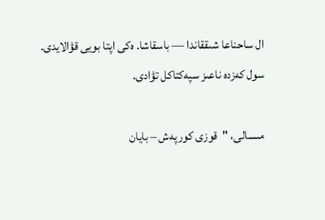ال ساحناعا شىققاندا — باسقاشا. ەكى اپتا بويى قۋالايدى. سول كەزدە ناعىز سپەكتاكل تۋادى.

مىسالى، "قوزى كورپەش – بايان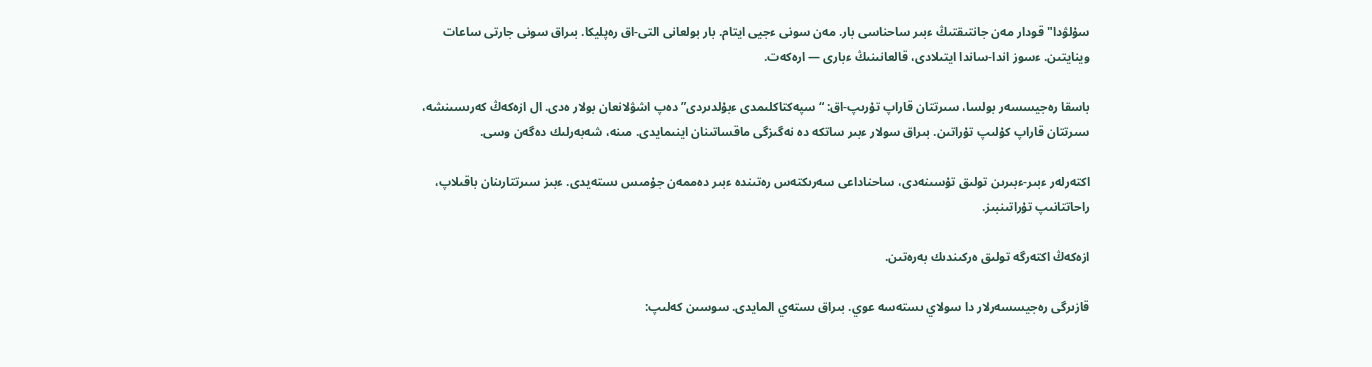سۇلۋدا" قودار مەن جانتىقتىڭ ءبىر ساحناسى بار. مەن سونى ءجيى ايتام. بار بولعانى التى-اق رەپليكا. بىراق سونى جارتى ساعات وينايتىن. ءسوز اندا-ساندا ايتىلادى، قالعانىنىڭ ءبارى — ارەكەت.

باسقا رەجيسسەر بولسا، سىرتتان قاراپ تۇرىپ-اق: “سپەكتاكلىمدى ءبۇلدىردى” دەپ اشۋلانعان بولار ەدى. ال ازەكەڭ كەرىسىنشە، سىرتتان قاراپ كۇلىپ تۇراتىن. بىراق سولار ءبىر ساتكە دە نەگىزگى ماقساتىنان اينىمايدى. مىنە، شەبەرلىك دەگەن وسى.

اكتەرلەر ءبىر-ءبىرىن تولىق تۇسىنەدى، ساحناداعى سەرىكتەس رەتىندە ءبىر دەممەن جۇمىس ىستەيدى. ءبىز سىرتتارىنان باقىلاپ، راحاتتانىپ تۇراتىنبىز.

ازەكەڭ اكتەرگە تولىق ەركىندىك بەرەتىن.

قازىرگى رەجيسسەرلار دا سولاي ىستەسە عوي. بىراق ىستەي المايدى. سوسىن كەلىپ: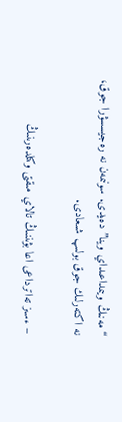“مەنىڭ ويىمداعىداي وينا” دەيدى. سونىمەن نە رەجيسسۋرا جوق، نە اكتەرلىك جوق بولىپ شىعادى.

– ءسىز تەاترداعى اعا بۋىننىڭ تالاي مىقتى وكىلدەرىنىڭ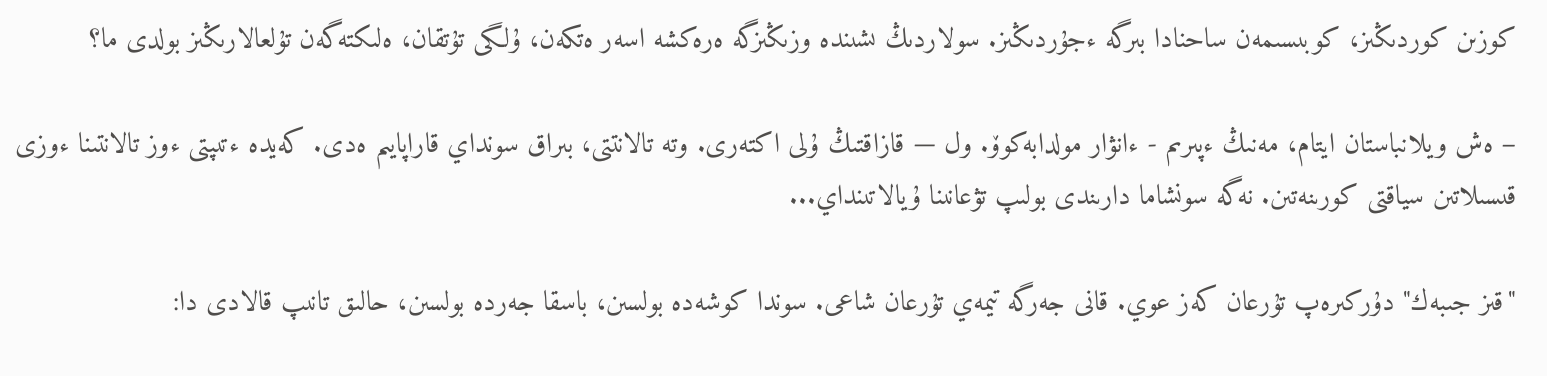كوزىن كوردىڭىز، كوبىسىمەن ساحنادا بىرگە ءجۇردىڭىز. سولاردىڭ ىشىندە وزىڭىزگە ەرەكشە اسەر ەتكەن، ۇلگى تۇتقان، ەلىكتەگەن تۇلعالارىڭىز بولدى ما؟

– ەش ويلانباستان ايتام، مەنىڭ ءپىرىم - ءانۋار مولدابەكوۆ. ول — قازاقتىڭ ۇلى اكتەرى. وتە تالانتتى، بىراق سونداي قاراپايىم ەدى. كەيدە ءتىپتى ءوز تالانتىنا ءوزى قىسىلاتىن سياقتى كورىنەتىن. نەگە سونشاما دارىندى بولىپ تۋعانىنا ۇيالاتىنداي...

"قىز جىبەك" دۇركىرەپ تۇرعان كەز عوي. قانى جەرگە تيمەي تۇرعان شاعى. سوندا كوشەدە بولسىن، باسقا جەردە بولسىن، حالىق تانىپ قالادى دا: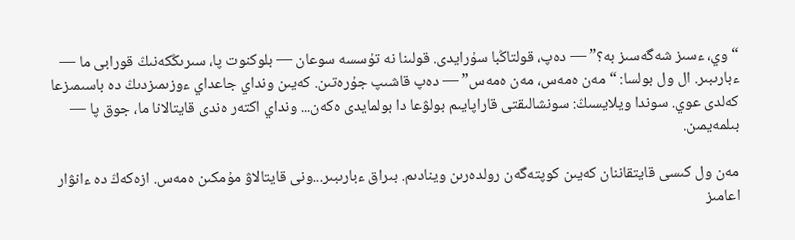“وي، ءسىز شەگەسىز بە؟” — دەپ، قولتاڭبا سۇرايدى. قولىنا نە تۇسسە سوعان — بلوكنوت پا، سىرىڭكەنىڭ قورابى ما — ءبارىبىر. ال ول بولسا: “مەن ەمەس، مەن ەمەس” — دەپ قاشىپ جۇرەتىن. كەيىن ونداي جاعداي ءوزىمىزدىڭ دە باسىمىزعا كەلدى عوي. سوندا ويلايسىڭ: سونشالىقتى قاراپايىم بولۋعا دا بولمايدى ەكەن... ونداي اكتەر ەندى قايتالانا ما، جوق پا — بىلمەيمىن.

مەن ول كىسى قايتقاننان كەيىن كوپتەگەن رولدەرىن وينادىم. بىراق ءبارىبىر...ونى قايتالاۋ مۇمكىن ەمەس. ازەكەڭ دە ءانۋار اعامىز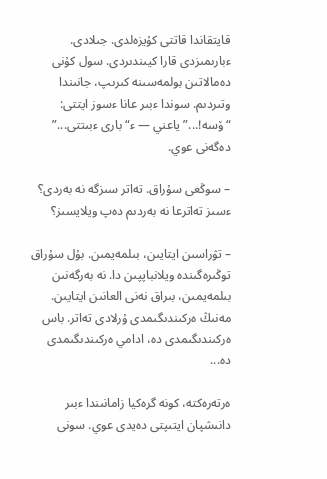قايتقاندا قاتتى كۇيزەلدى. جىلادى. ءبارىمىزدى قارا كيىندىردى. سول كۇنى دەمالاتىن بولمەسىنە كىرىپ، جانىندا وتىردىم. سوندا ءبىر عانا ءسوز ايتتى: “ۆسە!...” ياعني — ء“بارى ءبىتتى...” دەگەنى عوي.

– سوڭعى سۇراق. تەاتر سىزگە نە بەردى؟ ءسىز تەاترعا نە بەردىم دەپ ويلايسىز؟

– تۋراسىن ايتايىن، بىلمەيمىن. بۇل سۇراق توڭىرەگىندە ويلانباپپىن دا. نە بەرگەنىن بىلمەيمىن، بىراق نەنى العانىن ايتايىن. مەنىڭ ەركىندىگىمدى ۇرلادى تەاتر. باس ەركىندىگىمدى دە، ادامي ەركىندىگىمدى دە...

ەرتەرەكتە، كونە گرەكيا زامانىندا ءبىر دانىشپان ايتىپتى دەيدى عوي. سونى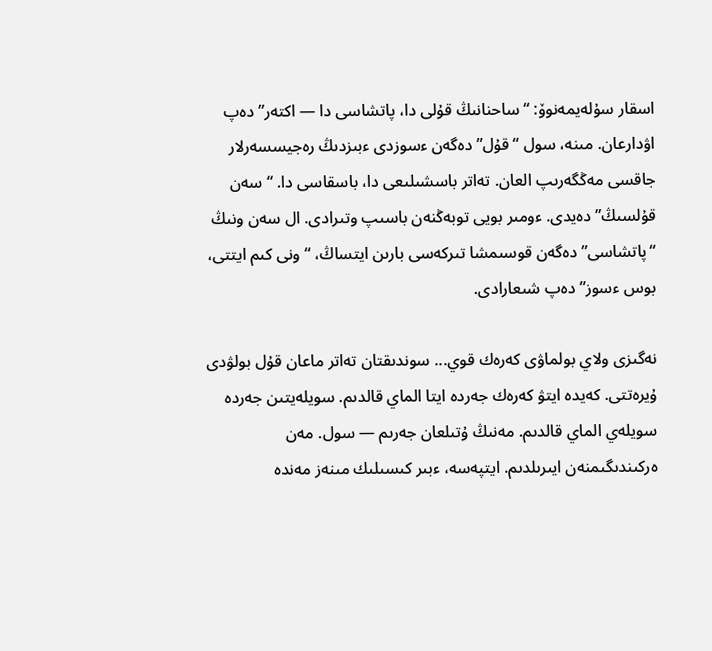اسقار سۇلەيمەنوۆ: “ساحنانىڭ قۇلى دا، پاتشاسى دا — اكتەر” دەپ اۋدارعان. مىنە، سول “قۇل” دەگەن ءسوزدى ءبىزدىڭ رەجيسسەرلار جاقسى مەڭگەرىپ العان. تەاتر باسشىلىعى دا، باسقاسى دا. “سەن قۇلسىڭ” دەيدى. ءومىر بويى توبەڭنەن باسىپ وتىرادى. ال سەن ونىڭ “پاتشاسى” دەگەن قوسىمشا تىركەسى بارىن ايتساڭ، “ونى كىم ايتتى، بوس ءسوز” دەپ شىعارادى.

نەگىزى ولاي بولماۋى كەرەك قوي... سوندىقتان تەاتر ماعان قۇل بولۋدى ۇيرەتتى. كەيدە ايتۋ كەرەك جەردە ايتا الماي قالدىم. سويلەيتىن جەردە سويلەي الماي قالدىم. مەنىڭ ۇتىلعان جەرىم — سول. مەن ەركىندىگىمنەن ايىرىلدىم. ايتپەسە، ءبىر كىسىلىك مىنەز مەندە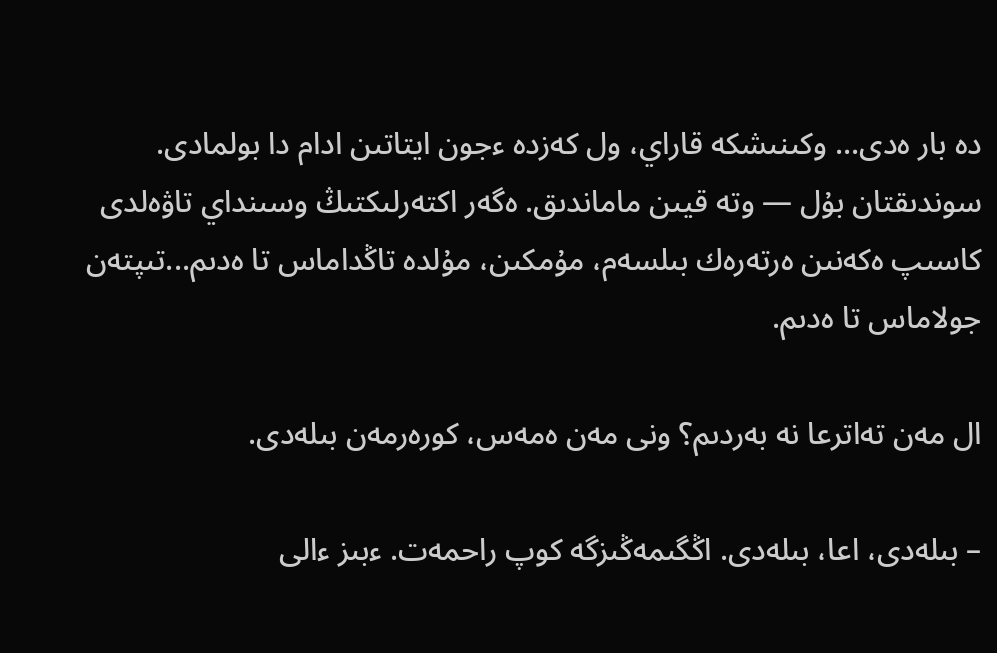دە بار ەدى... وكىنىشكە قاراي، ول كەزدە ءجون ايتاتىن ادام دا بولمادى. سوندىقتان بۇل — وتە قيىن ماماندىق. ەگەر اكتەرلىكتىڭ وسىنداي تاۋەلدى كاسىپ ەكەنىن ەرتەرەك بىلسەم، مۇمكىن، مۇلدە تاڭداماس تا ەدىم...تىپتەن جولاماس تا ەدىم.

ال مەن تەاترعا نە بەردىم؟ ونى مەن ەمەس، كورەرمەن بىلەدى.

– بىلەدى، اعا، بىلەدى. اڭگىمەڭىزگە كوپ راحمەت. ءبىز ءالى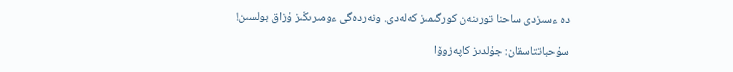دە ءسىزدى ساحنا تورىنەن كورگىمىز كەلەدى. ونەردەگى ءومىرىڭىز ۇزاق بولسىن!

سۇحباتتاسقان: جۇلدىز كاپەزوۆا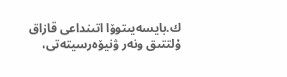ك.بايسەيىتوۆا اتىنداعى قازاق ۇلتتىق ونەر ۋنيۆەرسيتەتى،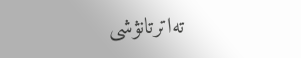تەاترتانۋشى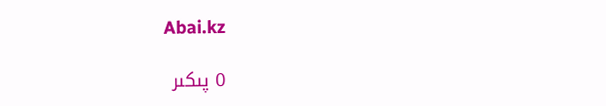Abai.kz

0 پىكىر